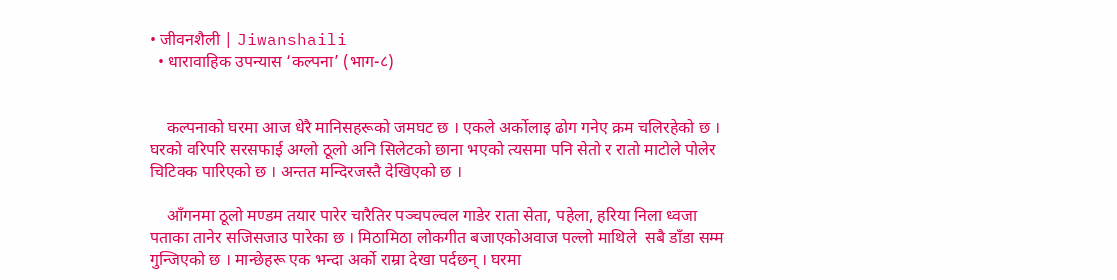• जीवनशैली | Jiwanshaili
  • धारावाहिक उपन्यास ‘कल्पना’ (भाग-८)


    कल्पनाको घरमा आज धेरै मानिसहरूको जमघट छ । एकले अर्कोलाइ ढोग गनेए क्रम चलिरहेको छ । घरको वरिपरि सरसफाई अग्लो ठूलो अनि सिलेटको छाना भएको त्यसमा पनि सेतो र रातो माटोले पोलेर चिटिक्क पारिएको छ । अन्तत मन्दिरजस्तै देखिएको छ ।

    आँगनमा ठूलो मण्डम तयार पारेर चारैतिर पञ्चपल्वल गाडेर राता सेता, पहेला, हरिया निला ध्वजा पताका तानेर सजिसजाउ पारेका छ । मिठामिठा लोकगीत बजाएकोअवाज पल्लो माथिले  सबै डाँडा सम्म गुन्जिएको छ । मान्छेहरू एक भन्दा अर्को राम्रा देखा पर्दछन् । घरमा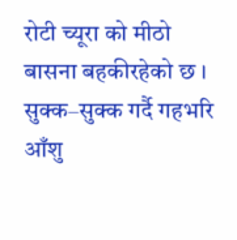रोटी च्यूरा को मीठो बासना बहकीरहेको छ ।  सुक्क–सुक्क गर्दै गहभरि आँशु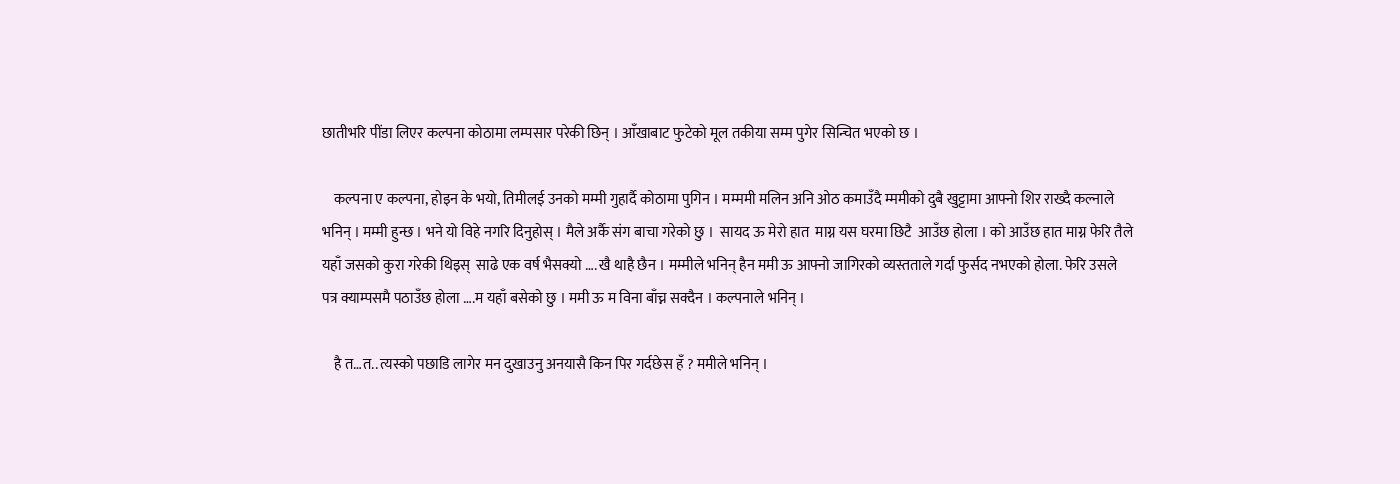छातीभरि पींडा लिएर कल्पना कोठामा लम्पसार परेकी छिन् । आँखाबाट फुटेको मूल तकीया सम्म पुगेर सिन्चित भएको छ ।

    कल्पना ए कल्पना, होइन के भयो, तिमीलई उनको मम्मी गुहार्दै कोठामा पुगिन । मम्ममी मलिन अनि ओठ कमाउँदै म्ममीको दुबै खुट्टामा आफ्नो शिर राख्दै कल्नाले भनिन् । मम्मी हुन्छ । भने यो विहे नगरि दिनुहोस् । मैले अर्कै संग बाचा गरेको छु ।  सायद ऊ मेरो हात  माग्न यस घरमा छिटै  आउँछ होला । को आउँछ हात माग्न फेरि तैले यहाँ जसको कुरा गरेकी थिइस्  साढे एक वर्ष भैसक्यो …. खै थाहै छैन । मम्मीले भनिन् हैन ममी ऊ आफ्नो जागिरको व्यस्तताले गर्दा फुर्सद नभएको होला. फेरि उसले पत्र क्याम्पसमै पठाउँछ होला ….म यहाँ बसेको छु । ममी ऊ म विना बाँच्न सक्दैन । कल्पनाले भनिन् ।

    है त…त.. त्यस्को पछाडि लागेर मन दुखाउनु अनयासै किन पिर गर्दछेस हँ ? ममीले भनिन् ।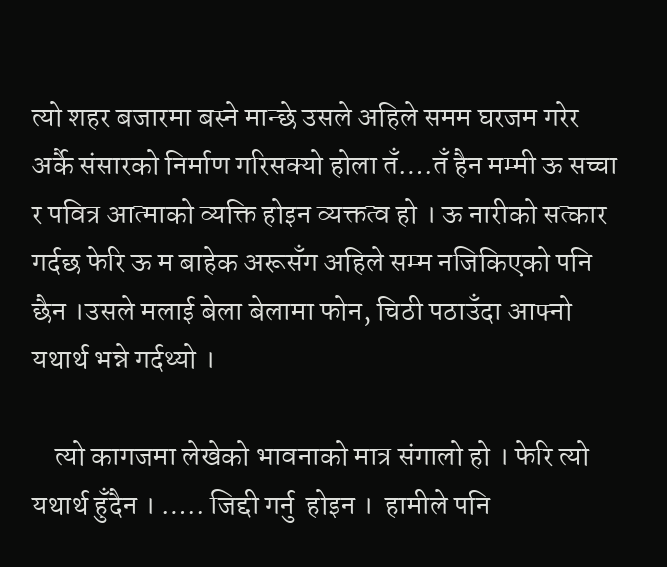त्यो शहर बजारमा बस्ने मान्छे उसले अहिले समम घरजम गरेर अर्कै संसारको निर्माण गरिसक्यो होला तँ….तँ हैन मम्मी ऊ सच्चा र पवित्र आत्माको व्यक्ति होइन व्यक्तत्व हो । ऊ नारीको सत्कार गर्दछ फेरि ऊ म बाहेक अरूसँग अहिले सम्म नजिकिएको पनि छैन ।उसले मलाई बेला बेलामा फोन, चिठी पठाउँदा आफ्नो यथार्थ भन्ने गर्दथ्यो ।

    त्यो कागजमा लेखेको भावनाको मात्र संगालो हो । फेरि त्यो यथार्थ हुँदैन । ….. जिद्दी गर्नु  होइन ।  हामीले पनि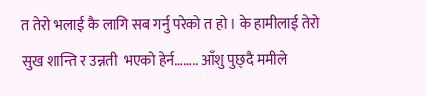त तेरो भलाई कै लागि सब गर्नु परेको त हो । के हामीलाई तेरो सुख शान्ति र उन्नती  भएको हेर्न…….. आँशु पुछ्दै ममीले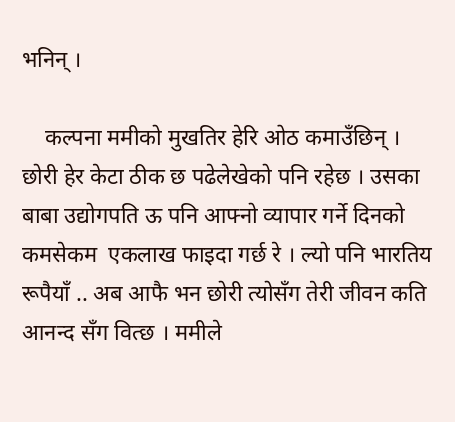भनिन् ।

    कल्पना ममीको मुखतिर हेरि ओठ कमाउँछिन् । छोरी हेर केटा ठीक छ पढेलेखेको पनि रहेछ । उसका बाबा उद्योगपति ऊ पनि आफ्नो व्यापार गर्ने दिनको कमसेकम  एकलाख फाइदा गर्छ रे । ल्यो पनि भारतिय रूपैयाँ .. अब आफै भन छोरी त्योसँग तेरी जीवन कति आनन्द सँग वित्छ । ममीले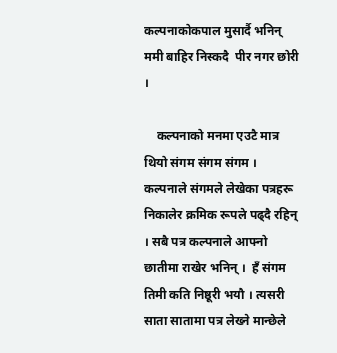कल्पनाकोकपाल मुसार्दै भनिन्  ममी बाहिर निस्कदै  पीर नगर छोरी ।

    कल्पनाको मनमा एउटै मात्र थियो संगम संगम संगम । कल्पनाले संगमले लेखेका पत्रहरू निकालेर क्रमिक रूपले पढ्दै रहिन् । सबै पत्र कल्पनाले आफ्नो छातीमा राखेर भनिन् ।  हँ संगम तिमी कति निष्ठूरी भयौ । त्यसरी साता सातामा पत्र लेख्ने मान्छेले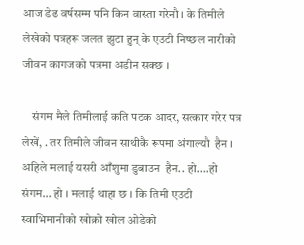आज डेढ वर्षसम्म पनि किन वास्ता गरेनौ । के तिमीले लेखेको पत्रहरू जलत झुटा हुन् के एउटी निष्छल नारीको जीवन कागजको पत्रमा अडीन सक्छ ।

    संगम मैले तिमीलाई कति पटक आदर, सत्कार गरेर पत्र लेखें, . तर तिमीले जीवन साथीकै रूपमा अंगाल्यौ  हैन । अहिले मलाई यसरी आँशुमा डुबाउन  हैन.. हो….हो संगम… हो । मलाई थाहा छ । कि तिमी एउटी स्वाभिमानीको खोक्रो खोल ओडेको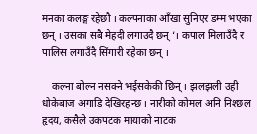मनका कलङ्ग रहेछौ । कल्पनाका आँखा सुनिएर डम्म भएका छन् । उसका सबै मेहदी लगाउदै छन् ‘। कपाल मिलाउँदै र पालिस लगाउँदै सिंगारी रहेका छन् ।

    कल्ना बोल्न नसक्ने भईसकेकी छिन् । झलझली उही धोकेबाज अगाडि देखिरहन्छ । नारीको कोमल अनि निश्छल हृदय, कसैले उकपटक मायाको नाटक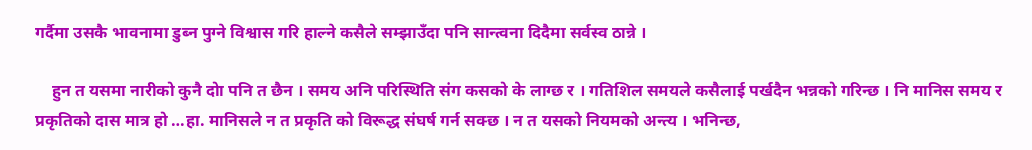गर्दैमा उसकै भावनामा डुब्न पुग्ने विश्वास गरि हाल्ने कसैले सम्झाउँदा पनि सान्त्वना दिदैमा सर्वस्व ठान्ने ।

    हुन त यसमा नारीको कुनै दोा पनि त छैन । समय अनि परिस्थिति संग कसको के लाग्छ र । गतिशिल समयले कसैलाई पर्खदैन भन्नको गरिन्छ । नि मानिस समय र प्रकृतिको दास मात्र हो …हा. मानिसले न त प्रकृति को विरूद्ध संघर्ष गर्न सक्छ । न त यसको नियमको अन्त्य । भनिन्छ,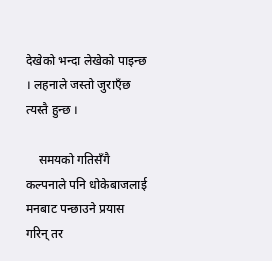देखेको भन्दा लेखेको पाइन्छ । लहनाले जस्तो जुराएँछ त्यस्तै हुन्छ ।

    समयको गतिसँगै कल्पनाले पनि धोकेबाजलाई  मनबाट पन्छाउने प्रयास गरिन् तर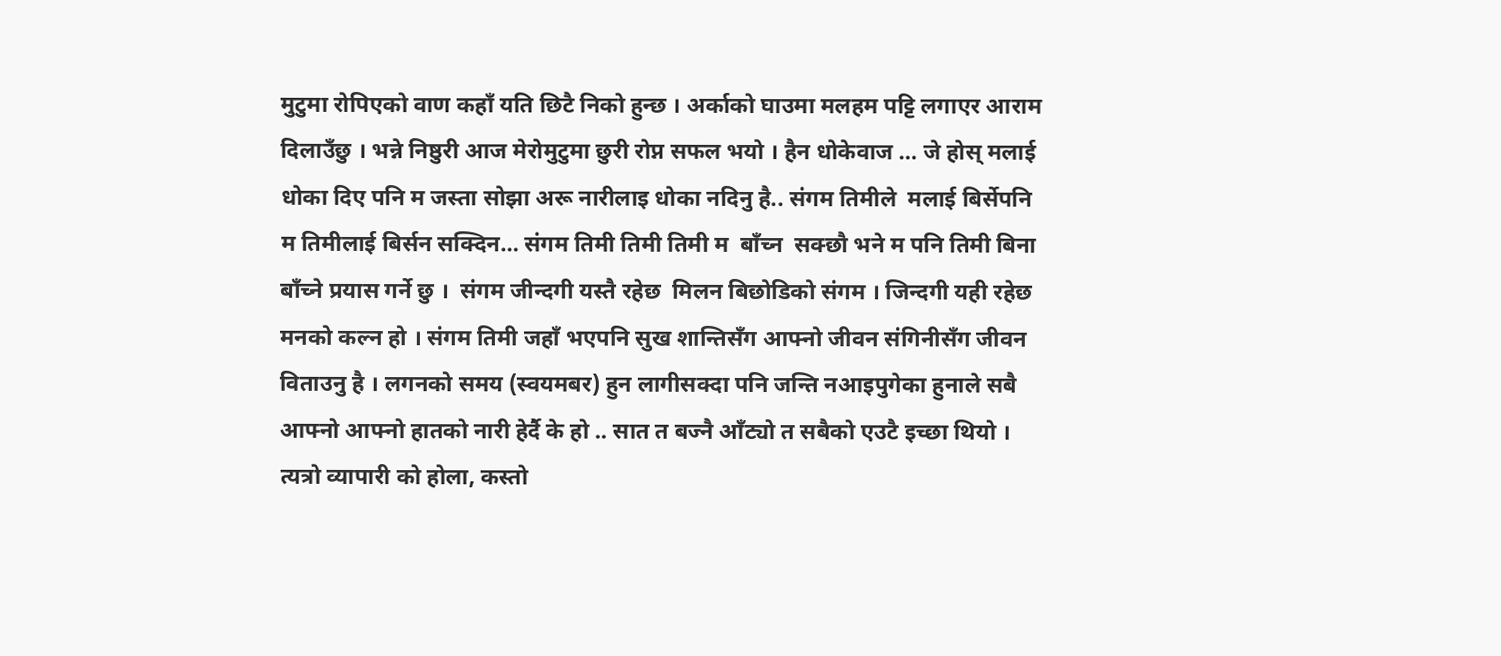मुटुमा रोपिएको वाण कहाँ यति छिटै निको हुन्छ । अर्काको घाउमा मलहम पट्टि लगाएर आराम दिलाउँछु । भन्ने निष्ठुरी आज मेरोमुटुमा छुरी रोप्न सफल भयो । हैन धोकेवाज … जे होस् मलाई धोका दिए पनि म जस्ता सोझा अरू नारीलाइ धोका नदिनु है.. संगम तिमीले  मलाई बिर्सेपनि म तिमीलाई बिर्सन सक्दिन… संगम तिमी तिमी तिमी म  बाँच्न  सक्छौ भने म पनि तिमी बिना बाँच्ने प्रयास गर्ने छु ।  संगम जीन्दगी यस्तै रहेछ  मिलन बिछोडिको संगम । जिन्दगी यही रहेछ मनको कल्न हो । संगम तिमी जहाँ भएपनि सुख शान्तिसँग आफ्नो जीवन संगिनीसँग जीवन विताउनु है । लगनको समय (स्वयमबर) हुन लागीसक्दा पनि जन्ति नआइपुगेका हुनाले सबै आफ्नो आफ्नो हातको नारी हेर्दै के हो .. सात त बज्नै आँट्यो त सबैको एउटै इच्छा थियो । त्यत्रो व्यापारी को होला, कस्तो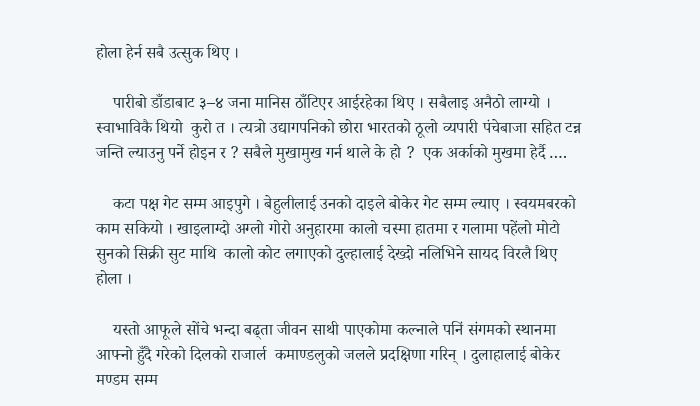होला हेर्न सबै उत्सुक थिए ।

    पारीबो डाँडाबाट ३–४ जना मानिस ठाँटिएर आईरहेका थिए । सबैलाइ अनैठो लाग्यो । स्वाभाविकै थियो  कुरो त । त्यत्रो उद्यागपनिको छोरा भारतको ठूलो व्यपारी पंचेबाजा सहित टन्न जन्ति ल्याउनु पर्ने होइन र ? सबैले मुखामुख गर्न थाले के हो ?  एक अर्काको मुखमा हेर्दै ….

    कटा पक्ष गेट सम्म आइपुगे । बेहुलीलाई उनको दाइले बोकेर गेट सम्म ल्याए । स्वयमबरको काम सकियो । खाइलाग्दो अग्लो गोरो अनुहारमा कालो चस्मा हातमा र गलामा पहेंलो मोटो सुनको सिक्री सुट माथि  कालो कोट लगाएको दुल्हालाई देख्दो नलिभिने सायद विरलै थिए होला ।

    यस्तो आफूले सोंचे भन्दा बढ्ता जीवन साथी पाएकोमा कल्नाले पनिं संगमको स्थानमा आफ्नो हुँदै गरेको दिलको राजार्ल  कमाण्डलुको जलले प्रदक्षिणा गरिन् । दुलाहालाई बोकेर मण्डम सम्म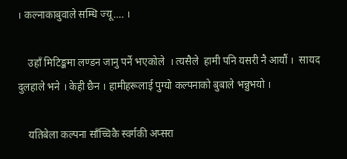। कल्नाकाबुवाले सम्धि ज्यू…. ।

    उहाँ मिटिङ्कमा लण्डन जानु पर्ने भएकोले  । त्यसैले  हामी पनि यसरी नै आयौं ।  सायद दुलहाले भने । केही छैन । हामीहरूलाई पुग्यो कल्पनाको बुबाले भन्नुभयो ।

    यतिबेला कल्पना साँच्चिकै स्वर्गकी अप्सरा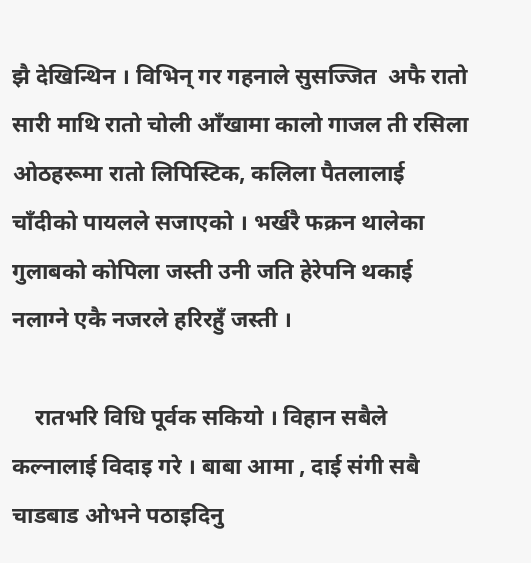झै देखिन्थिन । विभिन् गर गहनाले सुसज्जित  अफै रातो सारी माथि रातो चोली आँखामा कालो गाजल ती रसिला ओठहरूमा रातो लिपिस्टिक, कलिला पैतलालाई चाँदीको पायलले सजाएको । भर्खरै फक्रन थालेका गुलाबको कोपिला जस्ती उनी जति हेरेपनि थकाई नलाग्ने एकै नजरले हरिरहुँ जस्ती ।

    रातभरि विधि पूर्वक सकियो । विहान सबैले कल्नालाई विदाइ गरे । बाबा आमा , दाई संगी सबै चाडबाड ओभने पठाइदिनु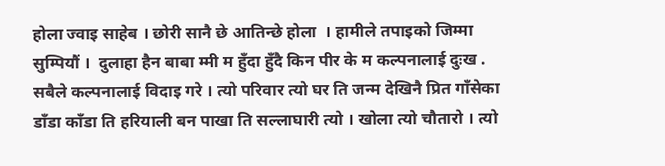होला ज्वाइ साहेब । छोरी सानै छे आतिन्छे होला  । हामीले तपाइको जिम्मा सुम्पियौं ।  दुलाहा हैन बाबा म्मी म हुँदा हुँदै किन पीर के म कल्पनालाई दुःख . सबैले कल्पनालाई विदाइ गरे । त्यो परिवार त्यो घर ति जन्म देखिनै प्रित गाँसेका डाँडा काँडा ति हरियाली बन पाखा ति सल्लाघारी त्यो । खोला त्यो चौतारो । त्यो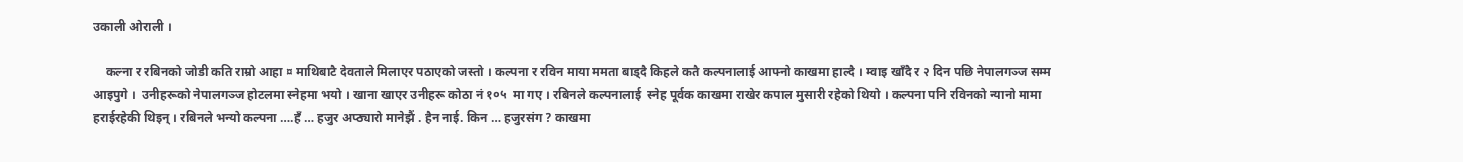उकाली ओराली ।

    कल्ना र रबिनको जोडी कति राम्रो आहा ¤ माथिबाटै देवताले मिलाएर पठाएको जस्तो । कल्पना र रविन माया ममता बाड्दै किहले कतै कल्पनालाई आफ्नो काखमा हाल्दै । म्वाइ खाँदै र २ दिन पछि नेपालगञ्ज सम्म आइपुगे ।  उनीहरूको नेपालगञ्ज होटलमा स्नेहमा भयो । खाना खाएर उनीहरू कोठा नं १०५  मा गए । रबिनले कल्पनालाई  स्नेह पूर्वक काखमा राखेर कपाल मुसारी रहेको थियो । कल्पना पनि रविनको न्यानो मामा हराईरहेकी थिइन् । रबिनले भन्यो कल्पना ….हँ … हजुर अप्ठ्यारो मानेझैं . हैन नाई. किन … हजुरसंग ? काखमा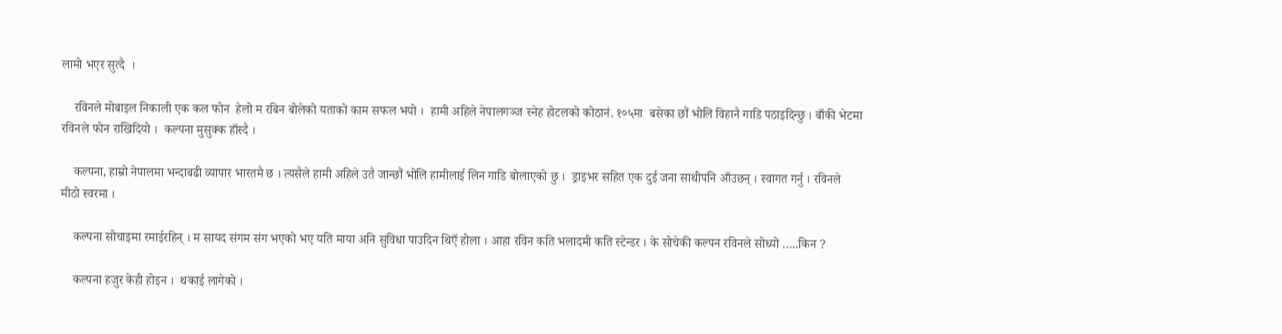लामो भएर सुत्दै  ।

    रविनले मोबाइल निकाली एक कल फोन  हेलो म रबिन बोलेको यताको काम सफल भयो ।  हामी अहिले नेपालगञ्ज स्नेह होटलको कोठानं. १०५मा  बसेका छौं भोलि विहानै गाडि पठाइदिन्छु । बाँकी भेटमा रविनले फोन राखिदियो ।  कल्पना मुसुक्क हाँस्दै ।

    कल्पना, हाम्रो नेपालमा भन्दाबढी व्यापार भारतमै छ । त्यसैले हामी अहिले उतै जान्छौं भोलि हामीलाई लिन गाडि बोलाएको छु ।  ड्राइभर सहित एक दुई जना साथीपनि आँउछन् । स्वागत गर्नु । रविनले मीठो स्वरमा ।

    कल्पना सोचाइमा रमाईरहिन् । म सायद संगम संग भएको भए यति माया अनि सुविधा पाउदिन थिएँ होला । आहा रविन कति भलादमी कति स्टेन्डर । के सोचेकी कल्पन रविनले सोध्यो …..किन ?

    कल्पना हजुर केही होइन ।  थकाई लागेको ।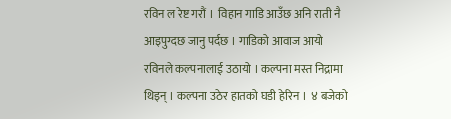रविन ल रेष्ट गरौं ।  विहान गाडि आउँछ अनि राती नै आइपुग्दछ जानु पर्दछ । गाडिको आवाज आयो रविनले कल्पनालाई उठायो । कल्पना मस्त निद्रामा  थिइन् । कल्पना उठेर हातको घडी हेरिन ।  ४ बजेको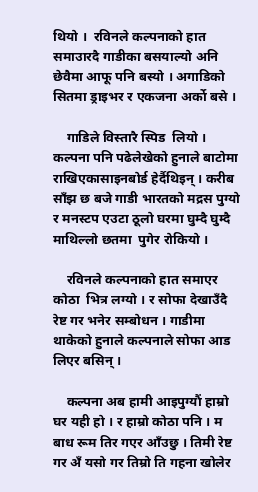थियो ।  रविनले कल्पनाको हात समाउारदै गाडीका बसयाल्यो अनि छेवैमा आफू पनि बस्यो । अगाडिको सितमा ड्राइभर र एकजना अर्को बसे ।

    गाडिले विस्तारै स्पिड  लियो । कल्पना पनि पढेलेखेको हुनाले बाटोमा  राखिएकासाइनबोर्ड हेर्दैथिइन् । करीब साँझ छ बजे गाडी भारतको मद्रस पुग्यो र मनस्टप एउटा ठूलो घरमा घुम्दै घुम्दै माथिल्लो छतमा  पुगेर रोकियो ।

    रविनले कल्पनाको हात समाएर कोठा  भित्र लग्यो । र सोफा देखाउँदै रेष्ट गर भनेर सम्बोधन । गाडीमा थाकेको हुनाले कल्पनाले सोफा आड लिएर बसिन् ।

    कल्पना अब हामी आइपुग्यौं हाम्रो घर यही हो । र हाम्रो कोठा पनि । म बाध रूम तिर गएर आँउछु । तिमी रेष्ट गर अँ यसो गर तिम्रो ति गहना खोलेर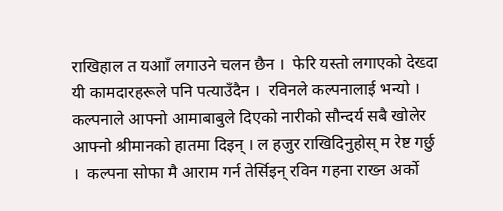राखिहाल त यआाँ लगाउने चलन छैन ।  फेरि यस्तो लगाएको देख्दा यी कामदारहरूले पनि पत्याउँदैन ।  रविनले कल्पनालाई भन्यो । कल्पनाले आफ्नो आमाबाबुले दिएको नारीको सौन्दर्य सबै खोलेर आफ्नो श्रीमानको हातमा दिइन् । ल हजुर राखिदिनुहोस् म रेष्ट गर्छु ।  कल्पना सोफा मै आराम गर्न तेर्सिइन् रविन गहना राख्न अर्को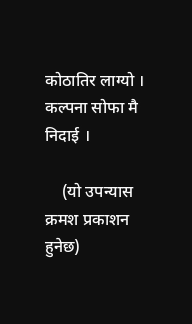कोठातिर लाग्यो । कल्पना सोफा मै निदाई ।

    (यो उपन्यास क्रमश प्रकाशन हुनेछ)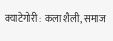क्याटेगोरी : कला शैली, समाज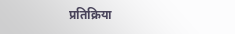प्रतिक्रिया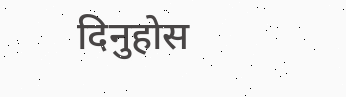दिनुहोस